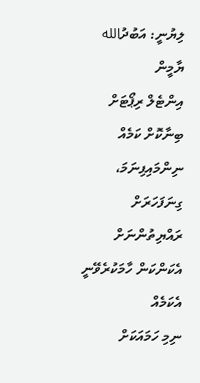ލިޔުނީ: އަބުދުالله ޔާމީން
އިންޓެލް ރިޕޯޓަށް ބިނާކޮށް ކަމެއް
ނިންމައިފިނަމަ، ގިނަފަހަރަށް ރައްޔިތުންނަށް އެކަންކަން ހާމަކުރެވޭނީ އެކަމެއް
ނިމި ހަމައަކަށް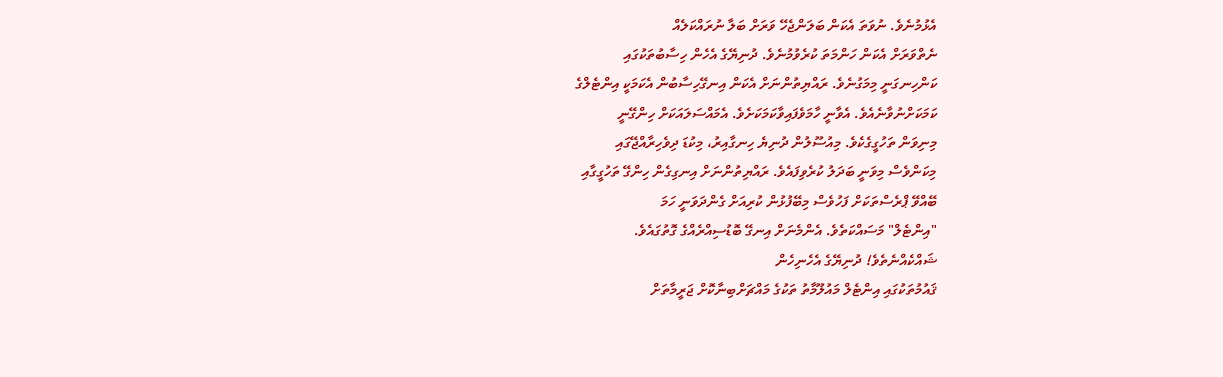އެޅުމުނެވެ. ނުވަތަ އެކަން ބަލަންޖެހޭ ވަރަށް ބަލާ ނުރައްކަލެއް
ނެތްވަރަށް އެކަން ހަންމަތަ ކުރެވުމުނެވެ. ދުނިޔޭގެ އެހެން ހިސާބުތަކުގައި
ކަންހިނގަނީ މިމަގުނެވެ. ރައްޔިތުންނަށް އެކަން އިނގޭހިސާބުން އެކަމަކީ އިންޓެލްގެ
ކަމަކަށްނުވާނެއެވެ. އެވާނީ ހާމަވެފައިވާކަމަކަށެވެ. އެމައްސަލައަކަށް ހިންގޭނީ
މިނިވަން ތަހުގީގެކެވެ. މިއުސޫލުން ދުނިޔެ ހިނގާއިރު، މިކުޑަ ދިވެހިރާއްޖޭގައި
މިކަންވެސް މިވަނީ ބަދަލު ކުރެވިފައެވެ. ރައްޔިތުންނަށް އިނގިގެން ހިންގޭ ތަހުގީގާއި
ބޭއްވޭ ޕްރެސްތަކަށް ފަހުވެސް މިބޭފުޅުން ކުރިއަށް ގެންދަވަނީ ހަމަ
"އިންޓެލް" މަސައްކަތެވެ. އެންމެނަށް އިނގޭ ބޮޑުސިއްރެއްގެ ގޮތުގައެވެ.
ޝައްކެއްނެތެވެ! ދުނިޔޭގެ އެހެނިހެން
ޤައުމުތަކުގައި އިންޓެލް މައުލޫމާތު ތަކުގެ މައްޗަށްބިނާކޮށް ޖަރީމާތަށް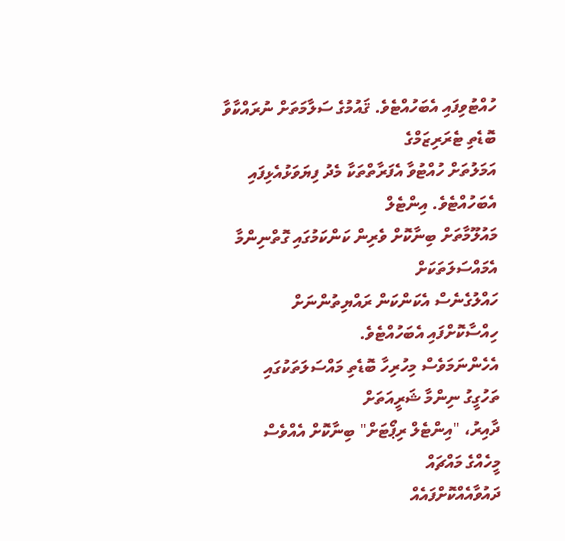ހުއްޓުވިފައި އެބަހުއްޓެވެ. ޤައުމުގެ ސަލާމަތަށް ނުރައްކާވާ ބޮޑެތި ޓެރަރިޒަމްގެ
އަމަލުތަށް ހުއްޓުވާ އެފަރާތްތަކާ މެދު ފިޔަވަޅުއެޅިފައި އެބަހުއްޓެވެ. އިންޓެލް
މައުލޫމާތަށް ބިނާކޮށް ވެރިން ކަންކަމުގައި ގޮތްނިންމާ އެމައްސަލަތަކަށް
ހައްލުގެނެސް އެކަންކަން ރައްޔިތުންނަށް ހިއްސާކޮށްފައި އެބަހުއްޓެވެ.
އެހެންނަމަވެސް މިހުރިހާ ބޮޑެތި މައްސަލަތަކުގައި ތަހުގީގު ނިންމާ ޝަރީއަތަށް
ދާއިރު، "އިންޓެލް ރިޕޯޓަށް" ބިނާކޮށް އެއްވެސް މީހެއްގެ މައްޗައް
ދައުވާއެއްކޮށްފައެއް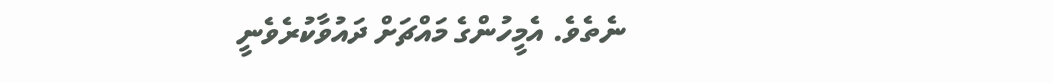ނެތެވެ. އެމީހުންގެ މައްޗަށް ދައުވާކުރެވެނީ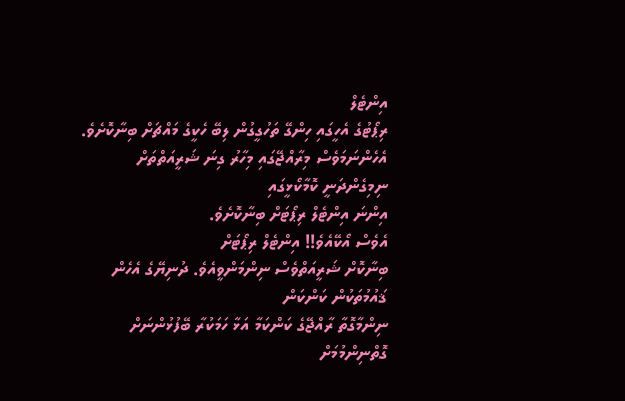އިންޓެލް
ރިޕޯޓުގެ އެހީގައި ހިންގޭ ތަހުގީގުން ލިބޭ ހެކީގެ މައްޗަށް ބިނާކޮށެވެ.
އެހެންނަމަވެސް މިރާއްޖޭގައި މިހާރު ގިނަ ޝަރީއަތްތަށް ނިމިގެންދަނީ ކޮމާކޯޅީގައި
އިންނަ އިންޓެލް ރިޕޯޓަށް ބިނާކޮށެވެ.
އެވެސް އޯކޭއެވެ!! އިންޓެލް ރިޕޯޓަށް
ބިނާކޮށް ޝަރީއަތްވެސް ނިންމަންވީއެވެ. ދުނިޔޭގެ އެހެން ޤައުމުތަކުން ކަންކަން
ނިންމާގޮތާ ރާއްޖޭގެ ކަންކަމާ އަޅާ ހަމަކުރާ ބޭފުޅުންނަށް ގޮތްނިންމުމަށް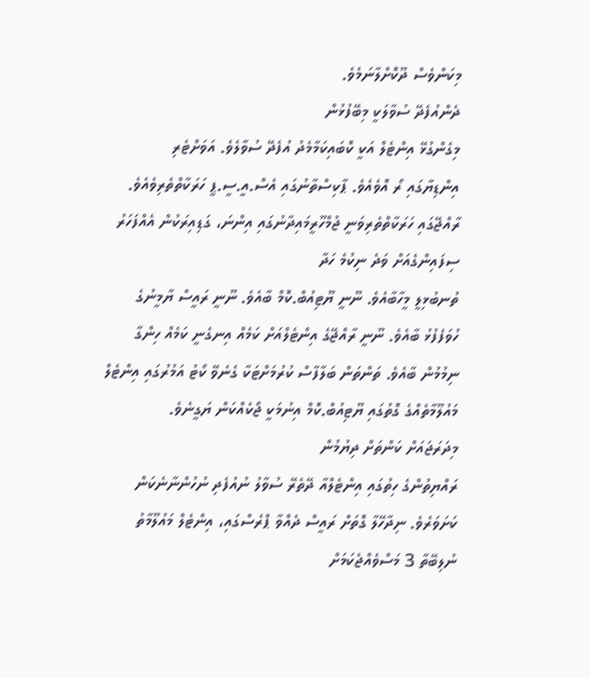މިކަންވެސް ދޫކޮށްލާނަމެވެ.
ދެންއުފެދޭ ސުވާލަކީ މިބޭފުޅުން
މިގެންގުޅޭ އިންޓެލް އަކީ ކޮބައިކަމާމެދު އުފެދޭ ސުވާލެވެ. އަވަށްޓެރި
އިންޑިޔާގައި ރޯ އޮވެއެވެ. ޕާކިސްތާނުގައި އެސް.އީ.ސީ.ޕީ ހަރަކާތްތެރިވެއެވެ.
ރާއްޖޭގައި ހަރަކާތްތެރިވަނީ ޖުމްހޫރީމައިދާނުގައި އިންނަ، ގަޑިއިރަކުން އެއްފަހަރު ސިފައިންގެއަށް ވަދެ ނިކުމެ ހަދާ
ތުނބުޅިލީ މީހާބާއެވެ. ނޫނީ ޔޫޓިއުބް.ކޮމް ބާއެވެ. ނޫނީ ރައީސް ޔާމީނުގެ
ހުވަފެފުޅު ބާއެވެ. ނޫނީ ރާއްޖޭގެ އިންޓެލްއަށް ކަމެއް އިނގެނީ ކަމެއް ހިންގާ
ނިމުމުން ބާއެވެ. ތަންތަން ބަލާފާސް ކުރުމަށްޓަކާ ގެނެވޭ ކޯޓު އަމުރުގައި އިންޓެލް
މައުލޫމާތެއްގެ ގޮތުގައި ޔޫޓިއުބް.ކޮމް އިނުމަކީ ޖޯކެއްކަން ޔަގީނެވެ.
މިދަރަޖައަށް ކަންތަށް ދިޔުމުން
ރައްޔިތުންގެ ހިތުގައި އިންޓެލްއާ ދޭތެރޭ ސުވާލު ނުއުފެދި ނުހުންނާނެކަން
ކަށަވަރެވެ. ނިދާހޭލާ ގޮތަށް ރައީސް ދެއްވާ ޕްރެސްގައި، އިންޓެލް މައުލޫމާތު
ނުލިބޭތާ 3 މަސްވެއްޖެކަމަށް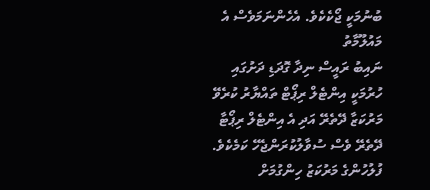ބުނުމަކީ ޖޯކެކެވެ. އެހެންނަމަވެސް އެ މައުލޫމާތު
ނައިބު ރައީސް ނިދާ ގޮދަޑި ދަށުގައި ހުރުމަކީ އިންޓެލް ރިޕޯޓް ތައްޔާރު ކުރެވޭ
މަރުކަޒާ ދޭތެރޭ އަދި އެ އިންޓެލް ރިޕޯޓާ ދޭތެރޭ ވެސް ސުވާލުކުރަންޖެހޭ ކަމެކެވެ.
ފުލުހުންގެ މަރުކަޒު ހިންގުމަށް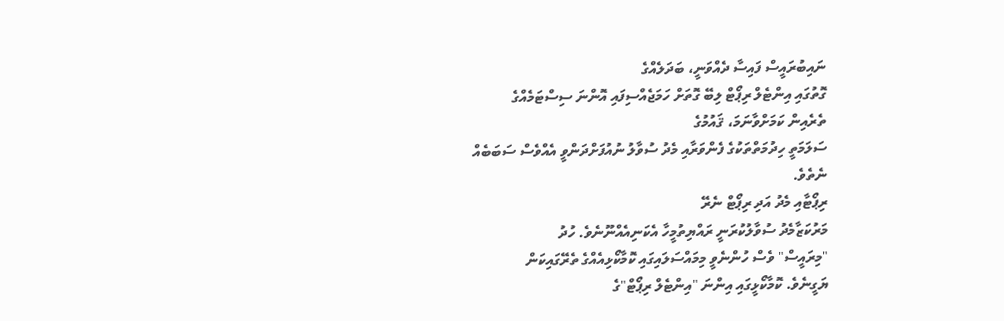ނައިބުރައީސް ފައިސާ ދެއްވަނީ، ބަދަލެއްގެ
ގޮތުގައި އިންޓެލް ރިޕޯޓް ލިބޭ ގޮތަށް ހަމަޖެއްސިފައި އޮންނަ ސިސްޓަމެއްގެ
ތެރެއިން ކަމަށްވާނަމަ، ޤައުމުގެ
ސަލަމަތީ ހިދުމަތްތަކުގެ ފެންވަރާއި މެދު ސުވާލު ނުއުފަށްދަންވީ އެއްވެސް ސަބަބެއް
ނެތެވެ.
ރިޕޯޓާއި މެދު އަދި ރިޕޯޓް ނެރޭ
މަރުކަޒާމެދު ސުވާލުކުރަނީ ރައްޔިތުމީހާ އެކަނިއެއްނޫނެވެ. ހުދު
"މިރައީސް" ވެސް ހުންނެވީ މިމައްސަލައިގައި ކޮމާކޯޅިއެއްގެ ތެރޭގައިކަން
ޔަގީނެވެ. ކޮމާކޯޅީގައި އިންނަ "އިންޓެލް ރިޕޯޓް"ގެ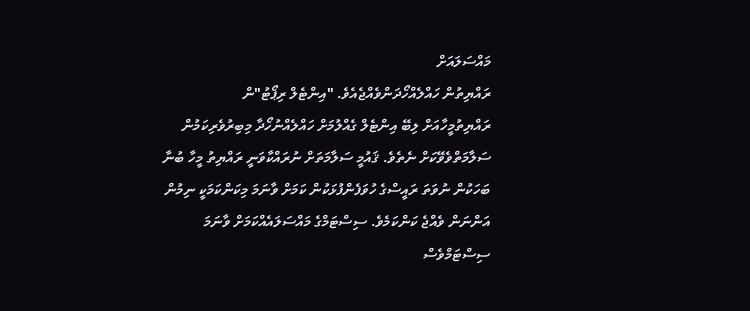މައްސަލައަށް
ރައްޔިތުން ހައްލެއްހޯދަންވެއްޖެއެވެ. "އިންޓެލް ރިޕޯޓު"ން
ރައްޔިތުމީހާއަށް ލިބޭ އިންޓެލް ގެއްލުމަށް ހައްލެއްނުހޯދާ މިބިރުވެރިކަމުން
ސަލާމަތްވެވޭކަށް ނެތެވެ. ޤައުމީ ސަލާމަތަށް ނުރައްކާވަނީ ރައްޔިތު މީހާ ބުނާ
ބަހަކުން ނުވަތަ ރައީސްގެ ހުވަފެންފުޅަކުން ކަމަށް ވާނަމަ މިކަންކަމަކީ ނިމުން
އަންނަން ވެއްޖެ ކަންކަމެވެ. ސިސްޓަމްގެ މައްސަލައެއްކަމަށް ވާނަމަ ސިސްޓަމްވެސް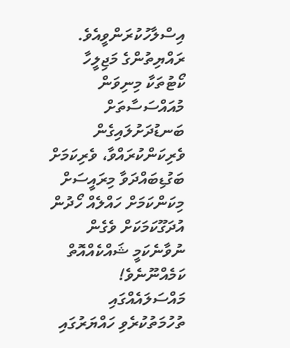އިސްލާހުކުރަންވީއެވެ. ރައްޔިތުންގެ މަޖިލީހާ ކޯޓުތަކާ މިނިވަން މުއައްސަސާތަށް
ބަނޑުދަށުލައިގެން ވެރިކަންކުރައްވާ، ވެރިކަމަށް ބަގުޑިބައްދަވާ މިރައީސަށް
މިކަންކަމަށް ހައްލެއް ހޯދުން އުދަގޫކަމަކަށް ވެގެން ނުވާނެކަމީ ޝައްކެއްއޮތް
ކަމެއްނޫނެވެ!
މައްސަލައެއްގައި ތުހުމަތުކުރެވި ހައްޔަރުގައި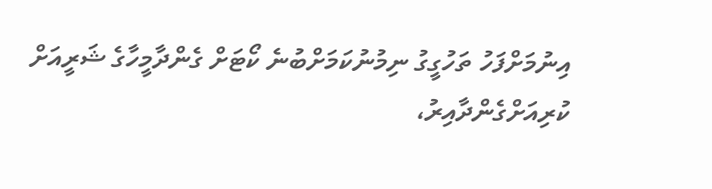އިނުމަށްފަހު ތަހުގީގު ނިމުނުކަމަށްބުނެ ކޯޓަށް ގެންދާމީހާގެ ޝަރީއަށް
ކުރިއަށްގެންދާއިރު،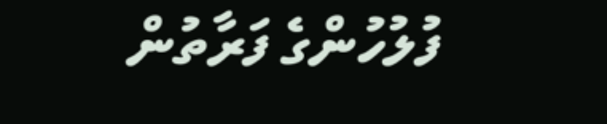ފުލުހުންގެ ފަރާތުން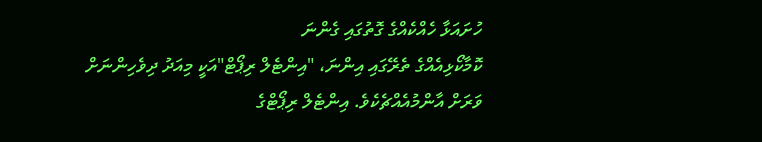ހުށައަޅާ ހެއްކެއްގެ ގޮތުގައި ގެންނަ
ކޮމާކޯޅިއެއްގެ ތެރޭގައި އިންނަ، "އިންޓެލް ރިޕޯޓް"އަކީ މިއަދު ދިވެހިންނަށް
ވަރަށް އާންމުއެއްޗެކެވެ. އިންޓެލް ރިޕޯޓްގެ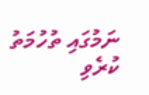ނަމުގައި ތުހުމަތު ކުރެވި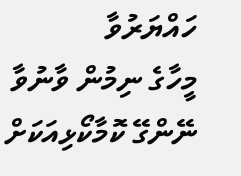ހައްޔަރުވާ
މީހާގެ ނިމުން ވާނުވާ ނޭންގޭ ކޮމާކޯޅިއަކަށް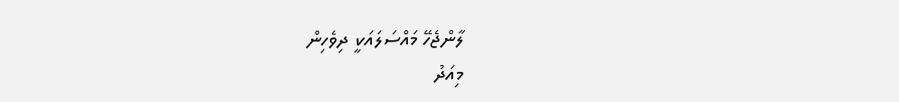ލާންޖެހޭ މައްސަލައަކީ ދިވެހިން
މިއަދު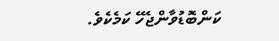ކަންބޮޑުވާންޖެހޭ ކަމެކެވެ.